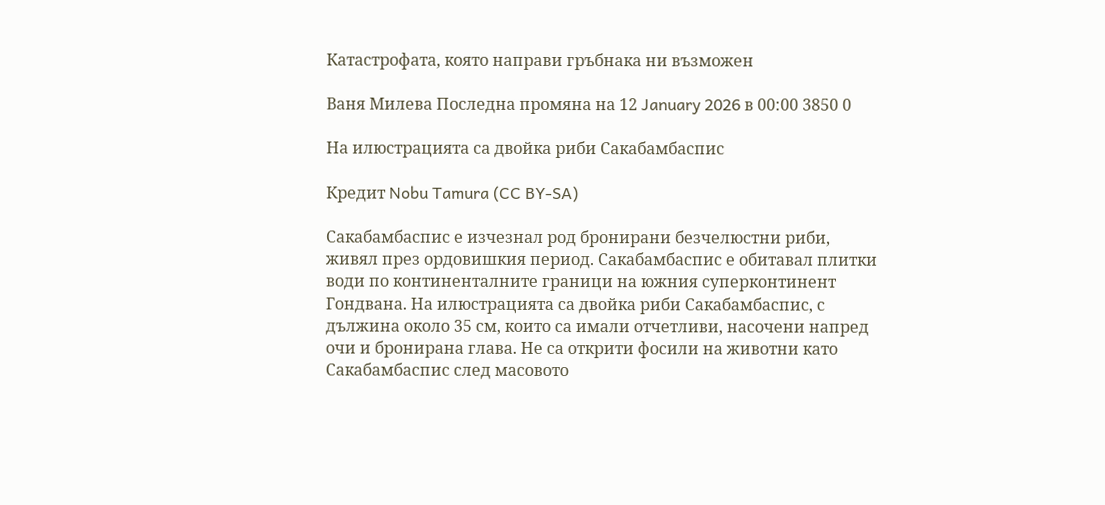Катастрофата, която направи гръбнака ни възможен

Ваня Милева Последна промяна на 12 January 2026 в 00:00 3850 0

На илюстрацията са двойка риби Сакабамбаспис

Кредит Nobu Tamura (CC BY-SA)

Сакабамбаспис е изчезнал род бронирани безчелюстни риби, живял през ордовишкия период. Сакабамбаспис е обитавал плитки води по континенталните граници на южния суперконтинент Гондвана. На илюстрацията са двойка риби Сакабамбаспис, с дължина около 35 см, които са имали отчетливи, насочени напред очи и бронирана глава. Не са открити фосили на животни като Сакабамбаспис след масовото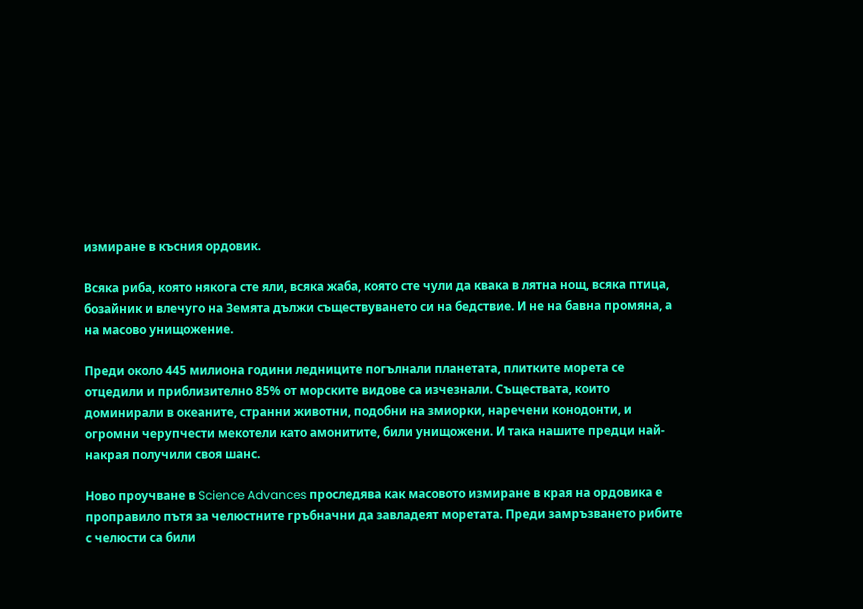измиране в късния ордовик.

Всяка риба, която някога сте яли, всяка жаба, която сте чули да квака в лятна нощ, всяка птица, бозайник и влечуго на Земята дължи съществуването си на бедствие. И не на бавна промяна, а на масово унищожение.

Преди около 445 милиона години ледниците погълнали планетата, плитките морета се отцедили и приблизително 85% от морските видове са изчезнали. Съществата, които доминирали в океаните, странни животни, подобни на змиорки, наречени конодонти, и огромни черупчести мекотели като амонитите, били унищожени. И така нашите предци най-накрая получили своя шанс.

Ново проучване в Science Advances проследява как масовото измиране в края на ордовика е проправило пътя за челюстните гръбначни да завладеят моретата. Преди замръзването рибите с челюсти са били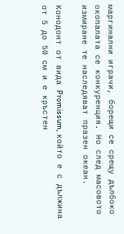маргинални играчи, борещи се срещу дълбоко окопалата се конкуренция. Но след масовото измиране те наследяват празен океан.

Конодонт от вида Promissum, който е с дължина от 5 до 50 см и е кръстен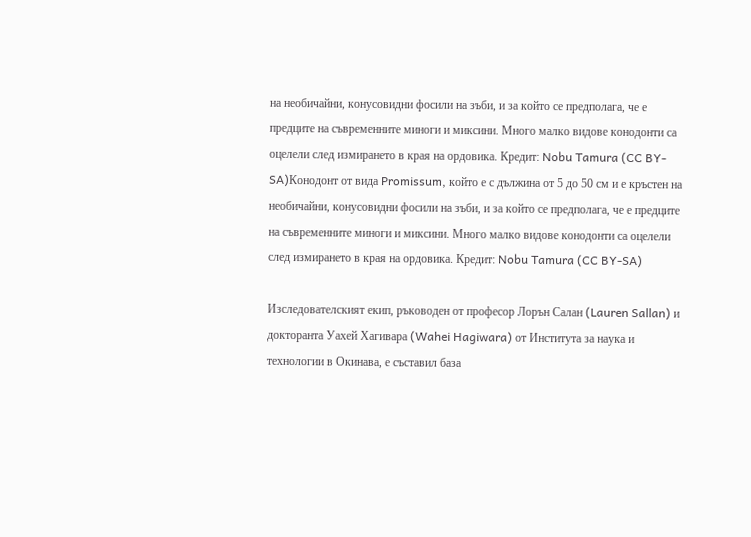на необичайни, конусовидни фосили на зъби, и за който се предполага, че е предците на съвременните миноги и миксини. Много малко видове конодонти са оцелели след измирането в края на ордовика. Кредит: Nobu Tamura (CC BY-SA)Конодонт от вида Promissum, който е с дължина от 5 до 50 см и е кръстен на необичайни, конусовидни фосили на зъби, и за който се предполага, че е предците на съвременните миноги и миксини. Много малко видове конодонти са оцелели след измирането в края на ордовика. Кредит: Nobu Tamura (CC BY-SA)

Изследователският екип, ръководен от професор Лорън Салан (Lauren Sallan) и докторанта Уахей Хагивара (Wahei Hagiwara) от Института за наука и технологии в Окинава, е съставил база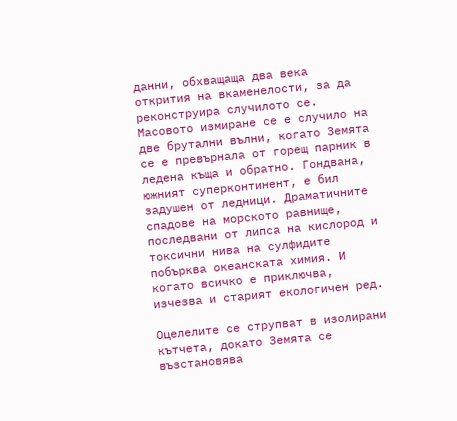данни, обхващаща два века открития на вкаменелости, за да реконструира случилото се. Масовото измиране се е случило на две брутални вълни, когато Земята се е превърнала от горещ парник в ледена къща и обратно. Гондвана, южният суперконтинент, е бил задушен от ледници. Драматичните спадове на морското равнище, последвани от липса на кислород и токсични нива на сулфидите побърква океанската химия. И когато всичко е приключва, изчезва и старият екологичен ред.

Оцелелите се струпват в изолирани кътчета, докато Земята се възстановява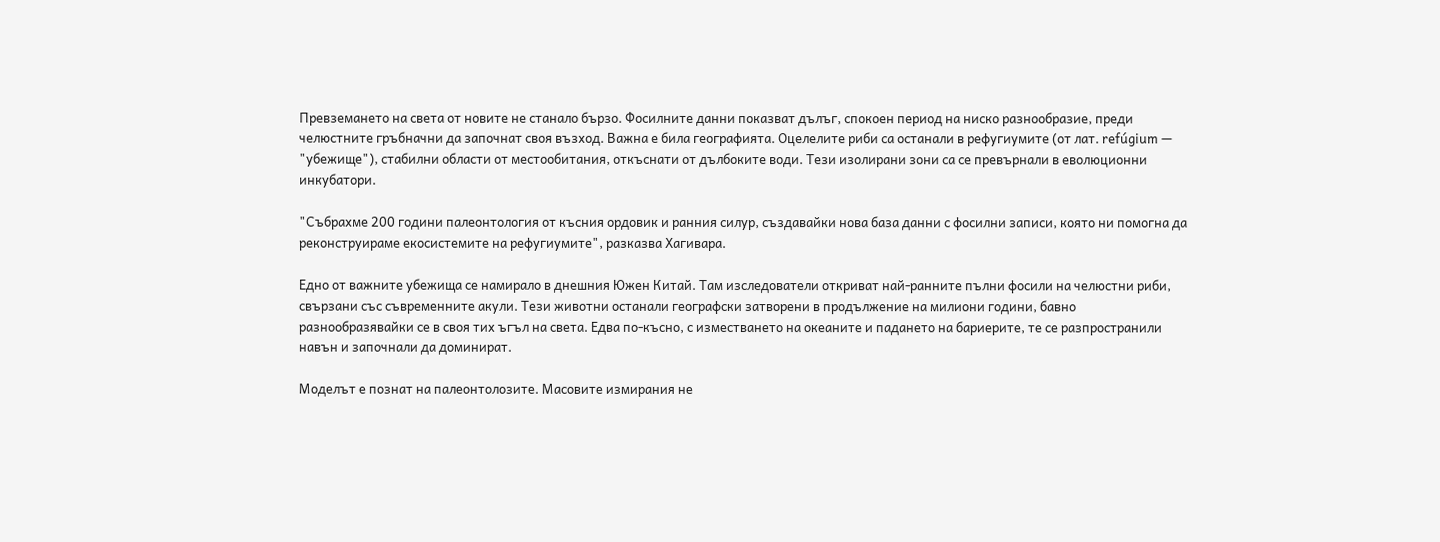Превземането на света от новите не станало бързо. Фосилните данни показват дълъг, спокоен период на ниско разнообразие, преди челюстните гръбначни да започнат своя възход. Важна е била географията. Оцелелите риби са останали в рефугиумите (от лат. refúgium — "убежище"), стабилни области от местообитания, откъснати от дълбоките води. Тези изолирани зони са се превърнали в еволюционни инкубатори.

"Събрахме 200 години палеонтология от късния ордовик и ранния силур, създавайки нова база данни с фосилни записи, която ни помогна да реконструираме екосистемите на рефугиумите", разказва Хагивара.

Едно от важните убежища се намирало в днешния Южен Китай. Там изследователи откриват най-ранните пълни фосили на челюстни риби, свързани със съвременните акули. Тези животни останали географски затворени в продължение на милиони години, бавно разнообразявайки се в своя тих ъгъл на света. Едва по-късно, с изместването на океаните и падането на бариерите, те се разпространили навън и започнали да доминират.

Моделът е познат на палеонтолозите. Масовите измирания не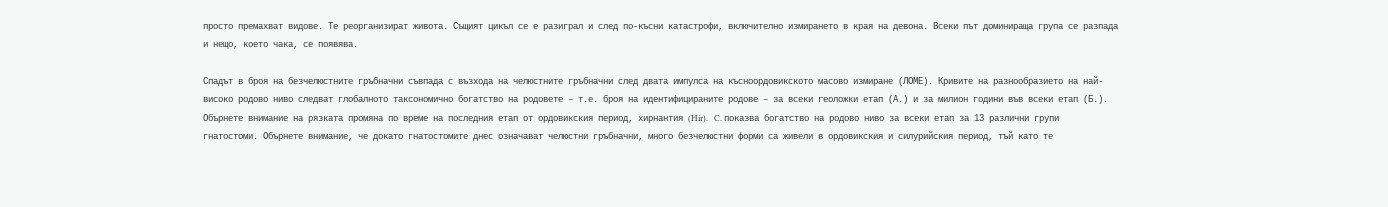просто премахват видове. Те реорганизират живота. Същият цикъл се е разиграл и след по-късни катастрофи, включително измирането в края на девона. Всеки път доминираща група се разпада и нещо, което чака, се появява.

Спадът в броя на безчелюстните гръбначни съвпада с възхода на челюстните гръбначни след двата импулса на късноордовикското масово измиране (ЛОМЕ). Кривите на разнообразието на най-високо родово ниво следват глобалното таксономично богатство на родовете – т.е. броя на идентифицираните родове – за всеки геоложки етап (А.) и за милион години във всеки етап (Б.). Обърнете внимание на рязката промяна по време на последния етап от ордовикския период, хирнантия (Hir).   C. показва богатство на родово ниво за всеки етап за 13 различни групи гнатостоми. Обърнете внимание, че докато гнатостомите днес означават челюстни гръбначни, много безчелюстни форми са живели в ордовикския и силурийския период, тъй като те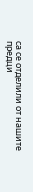са се отделили от нашите предци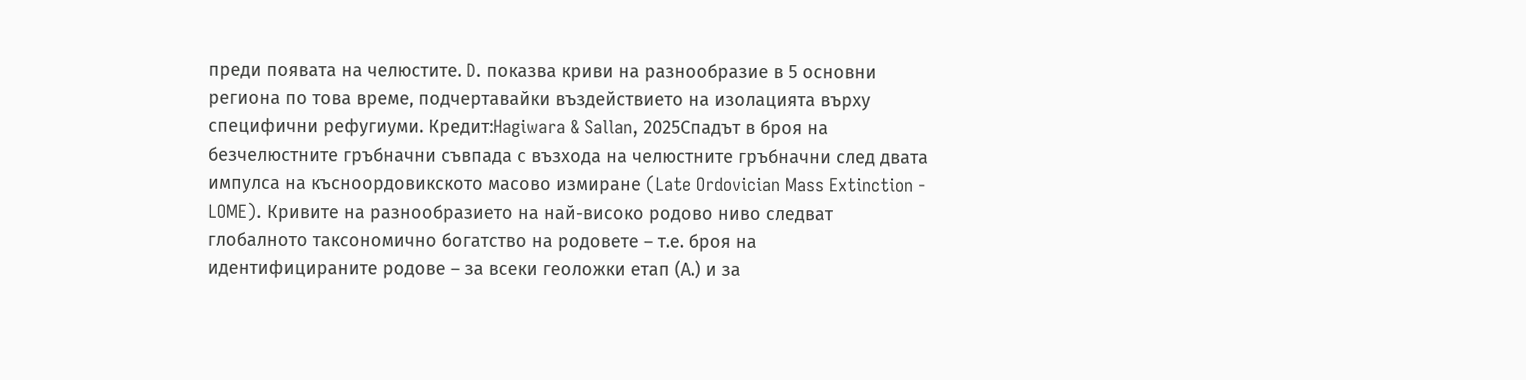преди появата на челюстите. D. показва криви на разнообразие в 5 основни региона по това време, подчертавайки въздействието на изолацията върху специфични рефугиуми. Кредит:Hagiwara & Sallan, 2025Спадът в броя на безчелюстните гръбначни съвпада с възхода на челюстните гръбначни след двата импулса на късноордовикското масово измиране (Late Ordovician Mass Extinction - LOME). Кривите на разнообразието на най-високо родово ниво следват глобалното таксономично богатство на родовете – т.е. броя на идентифицираните родове – за всеки геоложки етап (А.) и за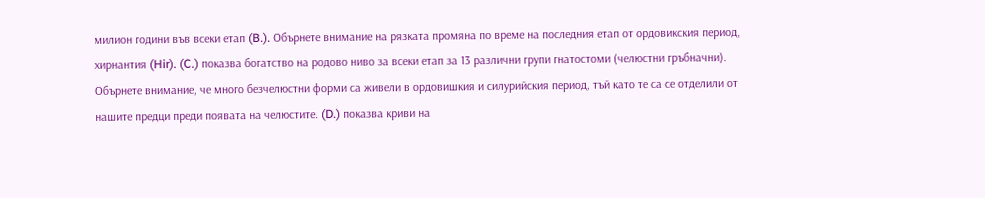милион години във всеки етап (B.). Обърнете внимание на рязката промяна по време на последния етап от ордовикския период, хирнантия (Hir). (C.) показва богатство на родово ниво за всеки етап за 13 различни групи гнатостоми (челюстни гръбначни). Обърнете внимание, че много безчелюстни форми са живели в ордовишкия и силурийския период, тъй като те са се отделили от нашите предци преди появата на челюстите. (D.) показва криви на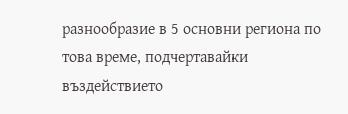разнообразие в 5 основни региона по това време, подчертавайки въздействието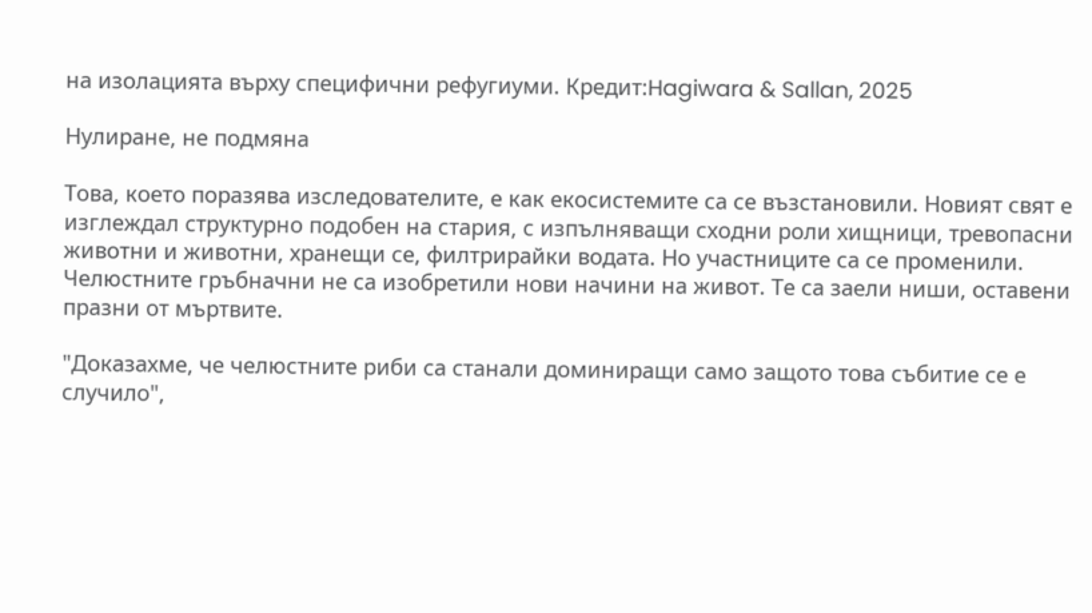на изолацията върху специфични рефугиуми. Кредит:Hagiwara & Sallan, 2025

Нулиране, не подмяна

Това, което поразява изследователите, е как екосистемите са се възстановили. Новият свят е изглеждал структурно подобен на стария, с изпълняващи сходни роли хищници, тревопасни животни и животни, хранещи се, филтрирайки водата. Но участниците са се променили. Челюстните гръбначни не са изобретили нови начини на живот. Те са заели ниши, оставени празни от мъртвите.

"Доказахме, че челюстните риби са станали доминиращи само защото това събитие се е случило",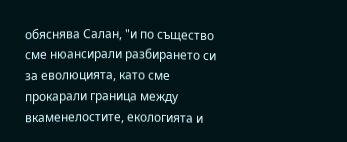обяснява Салан, "и по същество сме нюансирали разбирането си за еволюцията, като сме прокарали граница между вкаменелостите, екологията и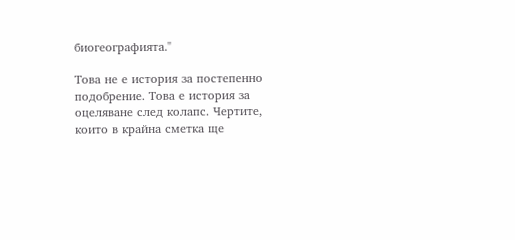биогеографията."

Това не е история за постепенно подобрение. Това е история за оцеляване след колапс. Чертите, които в крайна сметка ще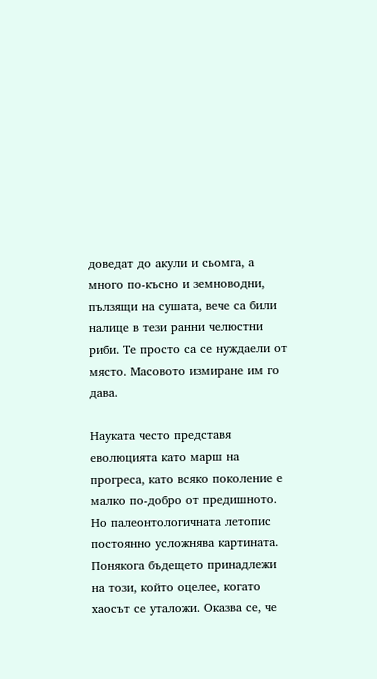доведат до акули и сьомга, а много по-късно и земноводни, пълзящи на сушата, вече са били налице в тези ранни челюстни риби. Те просто са се нуждаели от място. Масовото измиране им го дава.

Науката често представя еволюцията като марш на прогреса, като всяко поколение е малко по-добро от предишното. Но палеонтологичната летопис постоянно усложнява картината. Понякога бъдещето принадлежи на този, който оцелее, когато хаосът се уталожи. Оказва се, че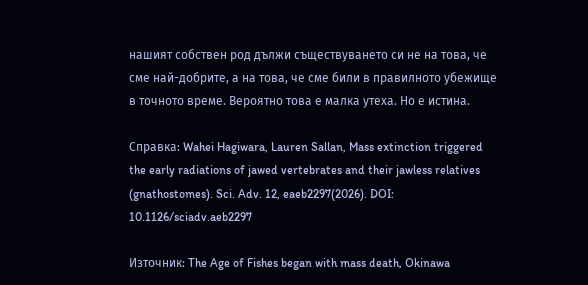нашият собствен род дължи съществуването си не на това, че сме най-добрите, а на това, че сме били в правилното убежище в точното време. Вероятно това е малка утеха. Но е истина.

Справка: Wahei Hagiwara, Lauren Sallan, Mass extinction triggered the early radiations of jawed vertebrates and their jawless relatives (gnathostomes). Sci. Adv. 12, eaeb2297(2026). DOI: 10.1126/sciadv.aeb2297

Източник: The Age of Fishes began with mass death, Okinawa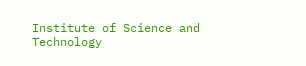Institute of Science and Technology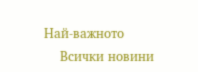Най-важното
    Всички новини